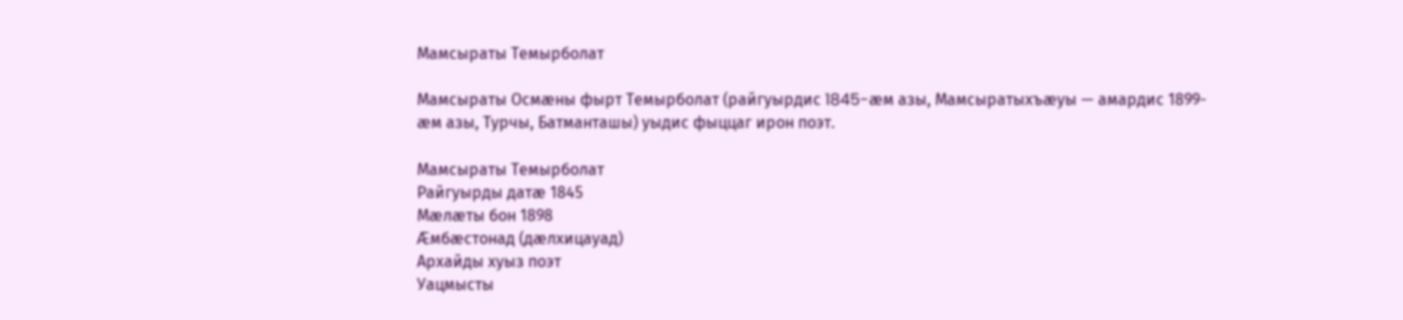Мамсыраты Темырболат

Мамсыраты Осмæны фырт Темырболат (райгуырдис 1845-æм азы, Мамсыратыхъæуы — амардис 1899-æм азы, Турчы, Батманташы) уыдис фыццаг ирон поэт.

Мамсыраты Темырболат
Райгуырды датæ 1845
Мæлæты бон 1898
Æмбæстонад (дæлхицауад)
Архайды хуыз поэт
Уацмысты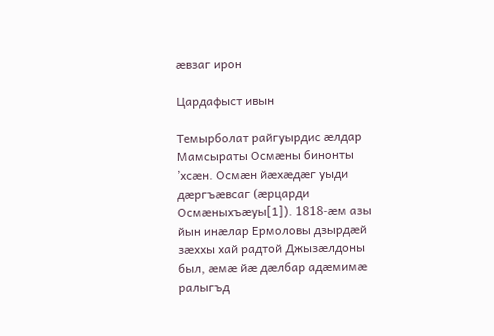æвзаг ирон

Цардафыст ивын

Темырболат райгуырдис æлдар Мамсыраты Осмæны бинонты ’хсæн. Осмæн йæхæдæг уыди дæргъæвсаг (æрцарди Осмæныхъæуы[1]). 1818-æм азы йын инæлар Ермоловы дзырдæй зæххы хай радтой Джызæлдоны был, æмæ йæ дæлбар адæмимæ ралыгъд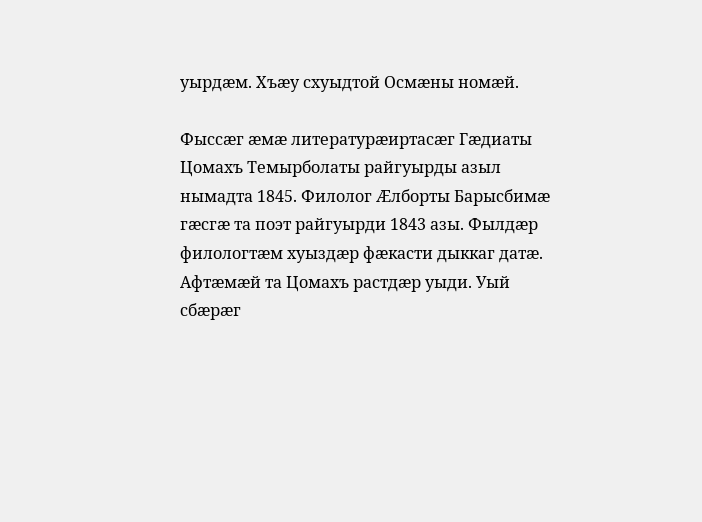уырдæм. Хъæу схуыдтой Осмæны номæй.

Фыссæг æмæ литературæиртасæг Гæдиаты Цомахъ Темырболаты райгуырды азыл нымадта 1845. Филолог Æлборты Барысбимæ гæсгæ та поэт райгуырди 1843 азы. Фылдæр филологтæм хуыздæр фæкасти дыккаг датæ. Афтæмæй та Цомахъ растдæр уыди. Уый сбæрæг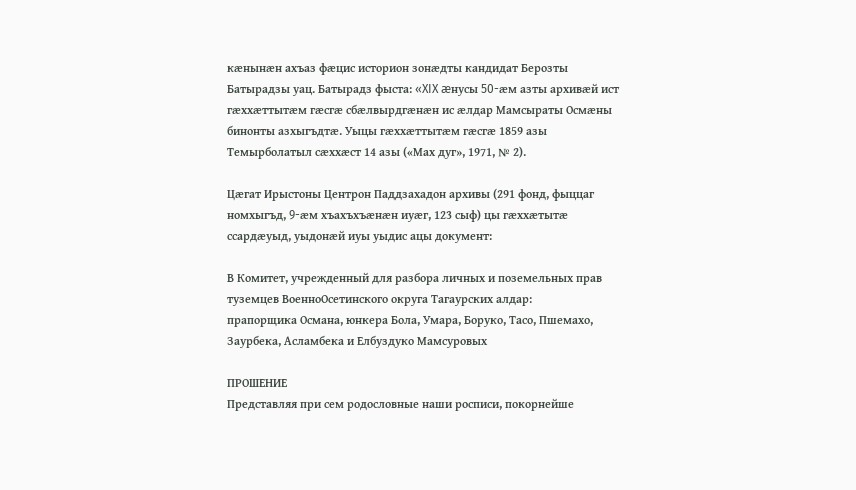кæнынæн ахъаз фæцис историон зонæдты кандидат Берозты Батырадзы уац. Батырадз фыста: «XIX æнусы 50-æм азты архивæй ист гæххæттытæм гæсгæ сбæлвырдгæнæн ис æлдар Мамсыраты Осмæны бинонты азхыгъдтæ. Уыцы гæххæттытæм гæсгæ 1859 азы Темырболатыл сæххæст 14 азы («Мах дуг», 1971, № 2).

Цæгат Ирыстоны Центрон Паддзахадон архивы (291 фонд, фыццаг номхыгъд, 9-æм хъахъхъæнæн иуæг, 123 сыф) цы гæххæтытæ ссардæуыд, уыдонæй иуы уыдис ацы документ:

В Комитет, учрежденный для разбора личных и поземельных прав туземцев ВоенноОсетинского округа Тагаурских алдар:
прапорщика Османа, юнкера Бола, Умара, Боруко, Тасо, Пшемахо, Заурбека, Асламбека и Елбуздуко Мамсуровых

ПРОШЕНИЕ
Представляя при сем родословные наши росписи, покорнейше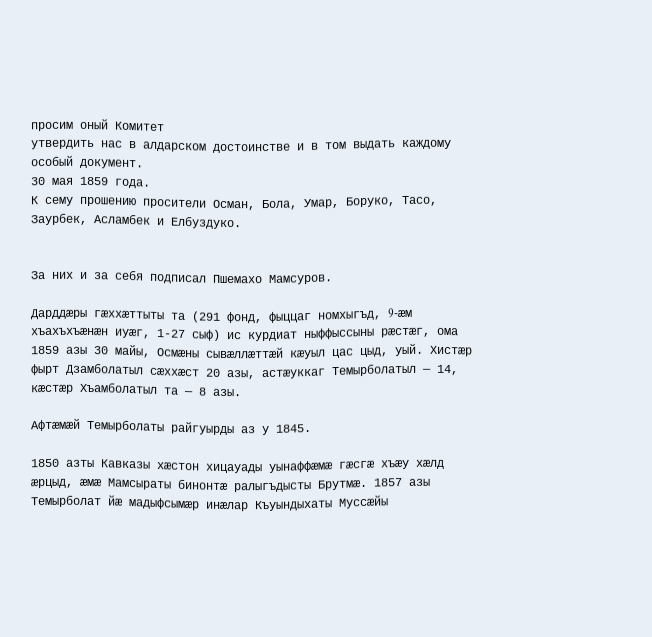просим оный Комитет
утвердить нас в алдарском достоинстве и в том выдать каждому особый документ.
30 мая 1859 года.
К сему прошению просители Осман, Бола, Умар, Боруко, Тасо, Заурбек, Асламбек и Елбуздуко.


За них и за себя подписал Пшемахо Мамсуров.

Дарддæры гæххæттыты та (291 фонд, фыццаг номхыгъд, 9-æм хъахъхъæнæн иуæг, 1-27 сыф) ис курдиат ныффыссыны рæстæг, ома 1859 азы 30 майы, Осмæны сывæллæттæй кæуыл цас цыд, уый. Хистæр фырт Дзамболатыл сæххæст 20 азы, астæуккаг Темырболатыл — 14, кæстæр Хъамболатыл та — 8 азы.

Афтæмæй Темырболаты райгуырды аз у 1845.

1850 азты Кавказы хæстон хицауады уынаффæмæ гæсгæ хъæу хæлд æрцыд, æмæ Мамсыраты бинонтæ ралыгъдысты Брутмæ. 1857 азы Темырболат йæ мадыфсымæр инæлар Къуындыхаты Муссæйы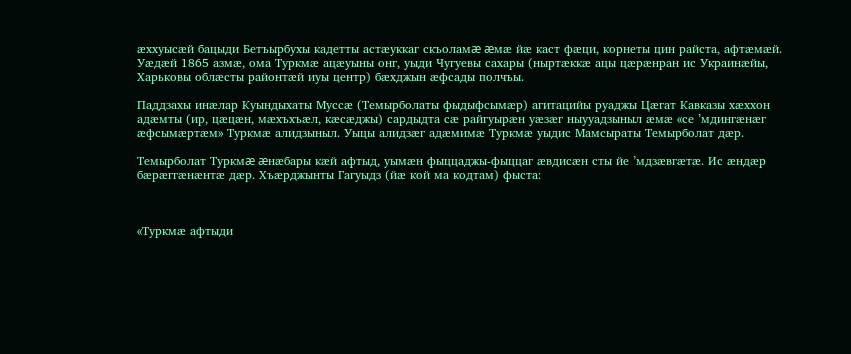æххуысæй бацыди Бетъырбухы кадетты астæуккаг скъоламæ æмæ йæ каст фæци, корнеты цин райста, афтæмæй. Уæдæй 1865 азмæ, ома Туркмæ ацæуыны онг, уыди Чугуевы сахары (ныртæккæ ацы цæрæнран ис Украинæйы, Харьковы облæсты районтæй иуы центр) бæхджын æфсады полчъы.

Паддзахы инæлар Куындыхаты Муссæ (Темырболаты фыдыфсымæр) агитацийы руаджы Цæгат Кавказы хæххон адæмты (ир, цæцæн, мæхъхъæл, кæсæджы) сардыдта сæ райгуырæн уæзæг ныууадзыныл æмæ «се ’мдингæнæг æфсымæртæм» Туркмæ алидзыныл. Уыцы алидзæг адæмимæ Туркмæ уыдис Мамсыраты Темырболат дæр.

Темырболат Туркмæ æнæбары кæй афтыд, уымæн фыццаджы-фыццаг æвдисæн сты йе ’мдзæвгæтæ. Ис æндæр бæрæггæнæнтæ дæр. Хъæрджынты Гагуыдз (йæ кой ма кодтам) фыста:



«Туркмæ афтыди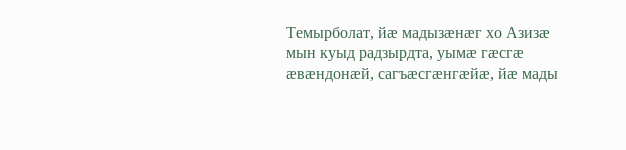Темырболат, йæ мадызæнæг хо Азизæ мын куыд радзырдта, уымæ гæсгæ æвæндонæй, сагъæсгæнгæйæ, йæ мады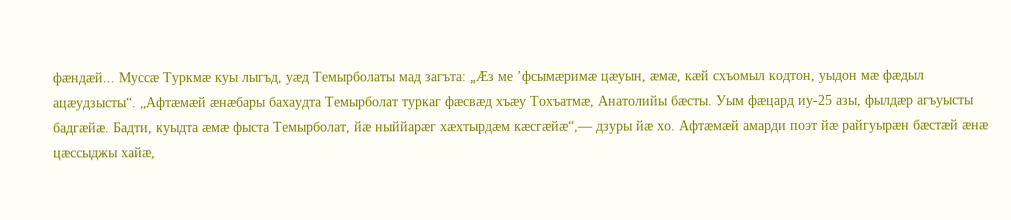фæндæй... Муссæ Туркмæ куы лыгъд, уæд Темырболаты мад загъта: „Æз ме ’фсымæримæ цæуын, æмæ, кæй схъомыл кодтон, уыдон мæ фæдыл ацæудзысты“. „Афтæмæй æнæбары бахаудта Темырболат туркаг фæсвæд хъæу Тохъатмæ, Анатолийы бæсты. Уым фæцард иу-25 азы, фылдæр агъуысты бадгæйæ. Бадти, куыдта æмæ фыста Темырболат, йæ ныййарæг хæхтырдæм кæсгæйæ“,— дзуры йæ хо. Афтæмæй амарди поэт йæ райгуырæн бæстæй æнæ цæссыджы хайæ,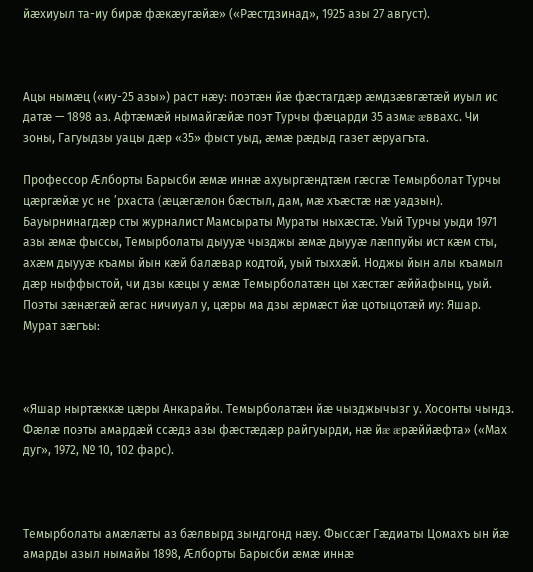йæхиуыл та-иу бирæ фæкæугæйæ» («Рæстдзинад», 1925 азы 27 август).



Ацы нымæц («иу-25 азы») раст нæу: поэтæн йæ фæстагдæр æмдзæвгæтæй иуыл ис датæ — 1898 аз. Афтæмæй нымайгæйæ поэт Турчы фæцарди 35 азмæ æввахс. Чи зоны, Гагуыдзы уацы дæр «35» фыст уыд, æмæ рæдыд газет æруагъта.

Профессор Æлборты Барысби æмæ иннæ ахуыргæндтæм гæсгæ Темырболат Турчы цæргæйæ ус не ’рхаста (æцæгæлон бæстыл, дам, мæ хъæстæ нæ уадзын). Бауырнинагдæр сты журналист Мамсыраты Мураты ныхæстæ. Уый Турчы уыди 1971 азы æмæ фыссы, Темырболаты дыууæ чызджы æмæ дыууæ лæппуйы ист кæм сты, ахæм дыууæ къамы йын кæй балæвар кодтой, уый тыххæй. Ноджы йын алы къамыл дæр ныффыстой, чи дзы кæцы у æмæ Темырболатæн цы хæстæг æййафынц, уый. Поэты зæнæгæй æгас ничиуал у, цæры ма дзы æрмæст йæ цотыцотæй иу: Яшар. Мурат зæгъы:



«Яшар ныртæккæ цæры Анкарайы. Темырболатæн йæ чызджычызг у. Хосонты чындз. Фæлæ поэты амардæй ссæдз азы фæстæдæр райгуырди, нæ йæ æрæййæфта» («Мах дуг», 1972, № 10, 102 фарс).



Темырболаты амæлæты аз бæлвырд зындгонд нæу. Фыссæг Гæдиаты Цомахъ ын йæ амарды азыл нымайы 1898, Æлборты Барысби æмæ иннæ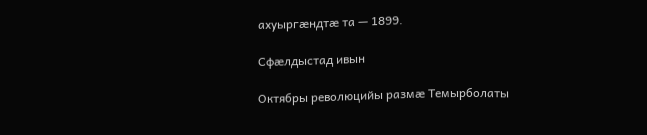ахуыргæндтæ та — 1899.

Сфæлдыстад ивын

Октябры революцийы размæ Темырболаты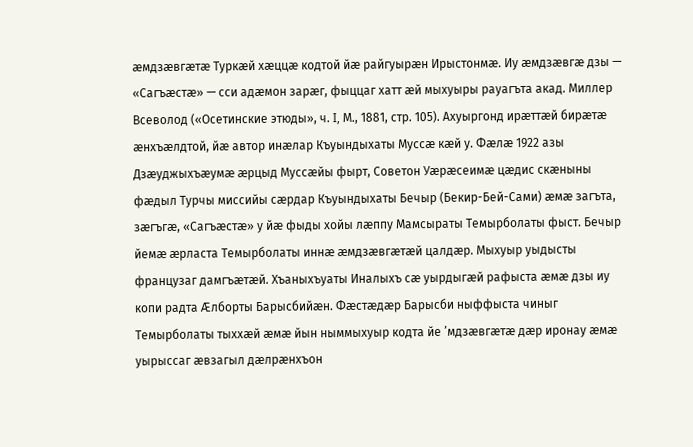æмдзæвгæтæ Туркæй хæццæ кодтой йæ райгуырæн Ирыстонмæ. Иу æмдзæвгæ дзы — «Сагъæстæ» — сси адæмон зарæг, фыццаг хатт æй мыхуыры рауагъта акад. Миллер Всеволод («Осетинские этюды», ч. I, М., 1881, стр. 105). Ахуыргонд ирæттæй бирæтæ æнхъæлдтой, йæ автор инæлар Къуындыхаты Муссæ кæй у. Фæлæ 1922 азы Дзæуджыхъæумæ æрцыд Муссæйы фырт, Советон Уæрæсеимæ цæдис скæныны фæдыл Турчы миссийы сæрдар Къуындыхаты Бечыр (Бекир-Бей-Сами) æмæ загъта, зæгъгæ, «Сагъæстæ» у йæ фыды хойы лæппу Мамсыраты Темырболаты фыст. Бечыр йемæ æрласта Темырболаты иннæ æмдзæвгæтæй цалдæр. Мыхуыр уыдысты французаг дамгъæтæй. Хъаныхъуаты Иналыхъ сæ уырдыгæй рафыста æмæ дзы иу копи радта Æлборты Барысбийæн. Фæстæдæр Барысби ныффыста чиныг Темырболаты тыххæй æмæ йын ныммыхуыр кодта йе ’мдзæвгæтæ дæр иронау æмæ уырыссаг æвзагыл дæлрæнхъон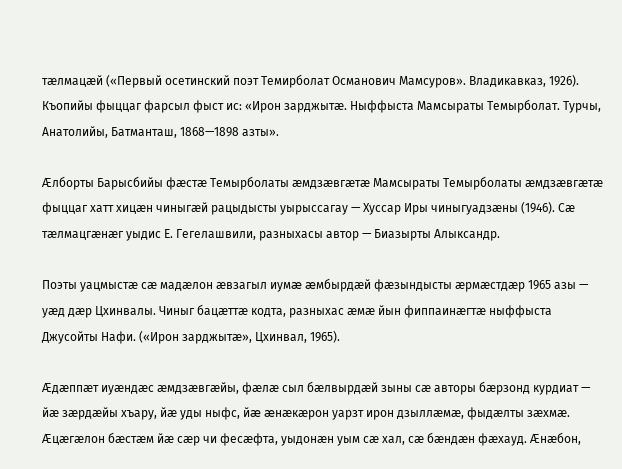тæлмацæй («Первый осетинский поэт Темирболат Османович Мамсуров». Владикавказ, 1926). Къопийы фыццаг фарсыл фыст ис: «Ирон зарджытæ. Ныффыста Мамсыраты Темырболат. Турчы, Анатолийы, Батманташ, 1868—1898 азты».

Æлборты Барысбийы фæстæ Темырболаты æмдзæвгæтæ Мамсыраты Темырболаты æмдзæвгæтæ фыццаг хатт хицæн чиныгæй рацыдысты уырыссагау — Хуссар Иры чиныгуадзæны (1946). Сæ тæлмацгæнæг уыдис Е. Гегелашвили, разныхасы автор — Биазырты Алыксандр.

Поэты уацмыстæ сæ мадæлон æвзагыл иумæ æмбырдæй фæзындысты æрмæстдæр 1965 азы — уæд дæр Цхинвалы. Чиныг бацæттæ кодта, разныхас æмæ йын фиппаинæгтæ ныффыста Джусойты Нафи. («Ирон зарджытæ», Цхинвал, 1965).

Æдæппæт иуæндæс æмдзæвгæйы, фæлæ сыл бæлвырдæй зыны сæ авторы бæрзонд курдиат — йæ зæрдæйы хъару, йæ уды ныфс, йæ æнæкæрон уарзт ирон дзыллæмæ, фыдæлты зæхмæ. Æцæгæлон бæстæм йæ сæр чи фесæфта, уыдонæн уым сæ хал, сæ бæндæн фæхауд. Æнæбон,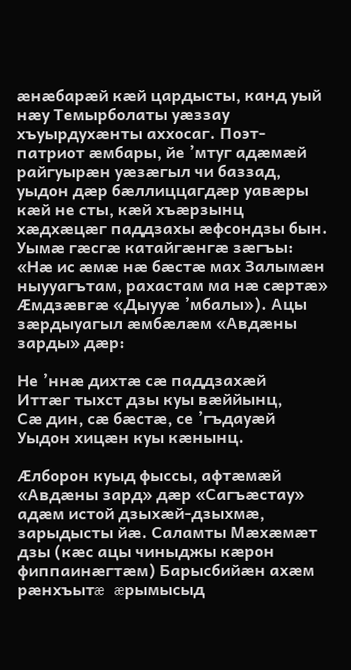æнæбарæй кæй цардысты, канд уый нæу Темырболаты уæззау хъуырдухæнты аххосаг. Поэт-патриот æмбары, йе ’мтуг адæмæй райгуырæн уæзæгыл чи баззад, уыдон дæр бæллиццагдæр уавæры кæй не сты, кæй хъæрзынц хæдхæцæг паддзахы æфсондзы бын. Уымæ гæсгæ катайгæнгæ зæгъы: «Нæ ис æмæ нæ бæстæ мах Залымæн ныууагътам, рахастам ма нæ сæртæ» Æмдзæвгæ «Дыууæ ’мбалы»). Ацы зæрдыуагыл æмбæлæм «Авдæны зарды» дæр:

Не ’ннæ дихтæ сæ паддзахæй
Иттæг тыхст дзы куы вæййынц,
Сæ дин, сæ бæстæ, се ’гъдауæй
Уыдон хицæн куы кæнынц.

Æлборон куыд фыссы, афтæмæй «Авдæны зард» дæр «Сагъæстау» адæм истой дзыхæй-дзыхмæ, зарыдысты йæ. Саламты Мæхæмæт дзы (кæс ацы чиныджы кæрон фиппаинæгтæм) Барысбийæн ахæм рæнхъытæ æрымысыд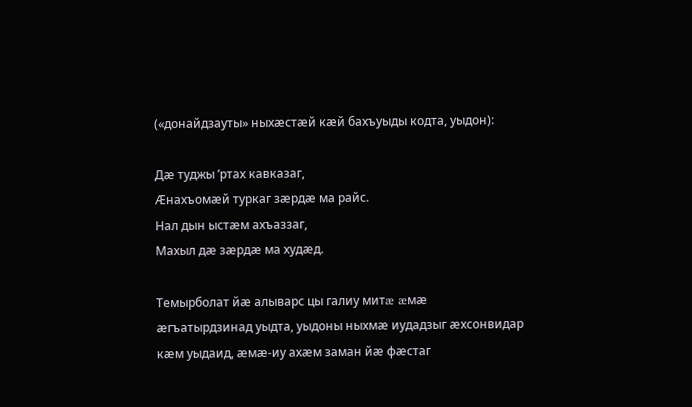(«донайдзауты» ныхæстæй кæй бахъуыды кодта, уыдон):

Дæ туджы ’ртах кавказаг,
Æнахъомæй туркаг зæрдæ ма райс.
Нал дын ыстæм ахъаззаг,
Махыл дæ зæрдæ ма худæд.

Темырболат йæ алыварс цы галиу митæ æмæ æгъатырдзинад уыдта, уыдоны ныхмæ иудадзыг æхсонвидар кæм уыдаид, æмæ-иу ахæм заман йæ фæстаг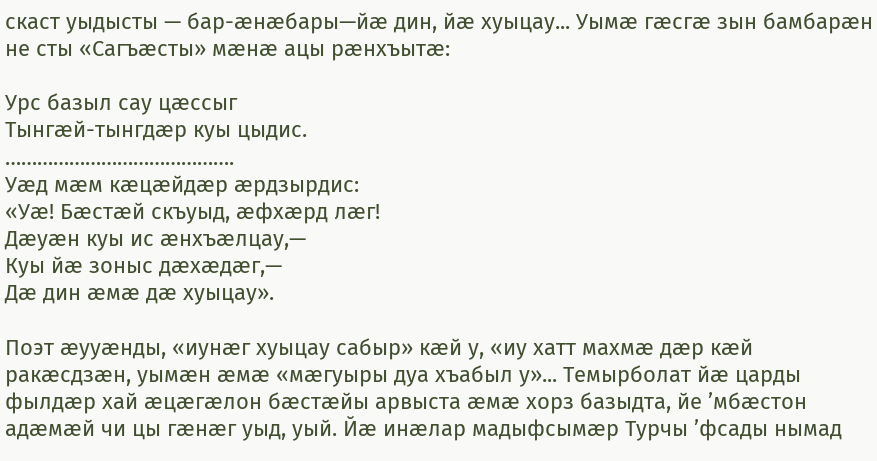скаст уыдысты — бар-æнæбары—йæ дин, йæ хуыцау... Уымæ гæсгæ зын бамбарæн не сты «Сагъæсты» мæнæ ацы рæнхъытæ:

Урс базыл сау цæссыг
Тынгæй-тынгдæр куы цыдис.
…………………………………….
Уæд мæм кæцæйдæр æрдзырдис:
«Уæ! Бæстæй скъуыд, æфхæрд лæг!
Дæуæн куы ис æнхъæлцау,—
Куы йæ зоныс дæхæдæг,—
Дæ дин æмæ дæ хуыцау».

Поэт æууæнды, «иунæг хуыцау сабыр» кæй у, «иу хатт махмæ дæр кæй ракæсдзæн, уымæн æмæ «мæгуыры дуа хъабыл у»... Темырболат йæ царды фылдæр хай æцæгæлон бæстæйы арвыста æмæ хорз базыдта, йе ’мбæстон адæмæй чи цы гæнæг уыд, уый. Йæ инæлар мадыфсымæр Турчы ’фсады нымад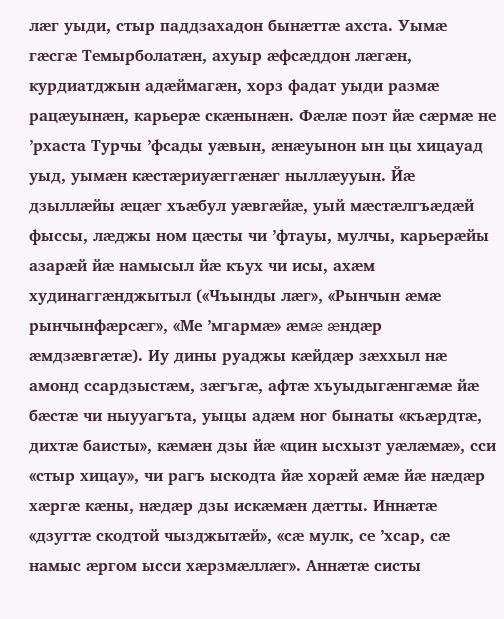лæг уыди, стыр паддзахадон бынæттæ ахста. Уымæ гæсгæ Темырболатæн, ахуыр æфсæддон лæгæн, курдиатджын адæймагæн, хорз фадат уыди размæ рацæуынæн, карьерæ скæнынæн. Фæлæ поэт йæ сæрмæ не ’рхаста Турчы ’фсады уæвын, æнæуынон ын цы хицауад уыд, уымæн кæстæриуæггæнæг ныллæууын. Йæ дзыллæйы æцæг хъæбул уæвгæйæ, уый мæстæлгъæдæй фыссы, лæджы ном цæсты чи ’фтауы, мулчы, карьерæйы азарæй йæ намысыл йæ къух чи исы, ахæм худинаггæнджытыл («Чъынды лæг», «Рынчын æмæ рынчынфæрсæг», «Ме ’мгармæ» æмæ æндæр æмдзæвгæтæ). Иу дины руаджы кæйдæр зæххыл нæ амонд ссардзыстæм, зæгъгæ, афтæ хъуыдыгæнгæмæ йæ бæстæ чи ныууагъта, уыцы адæм ног бынаты «къæрдтæ, дихтæ баисты», кæмæн дзы йæ «цин ысхызт уæлæмæ», сси «стыр хицау», чи рагъ ыскодта йæ хорæй æмæ йæ нæдæр хæргæ кæны, нæдæр дзы искæмæн дæтты. Иннæтæ «дзугтæ скодтой чызджытæй», «сæ мулк, се ’хсар, сæ намыс æргом ысси хæрзмæллæг». Аннæтæ систы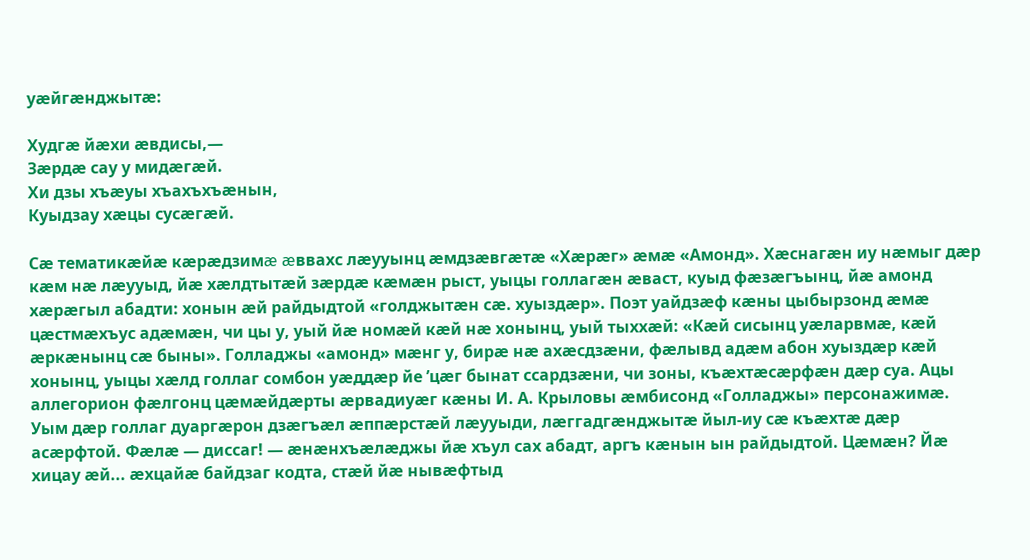уæйгæнджытæ:

Худгæ йæхи æвдисы,—
Зæрдæ сау у мидæгæй.
Хи дзы хъæуы хъахъхъæнын,
Куыдзау хæцы сусæгæй.

Сæ тематикæйæ кæрæдзимæ æввахс лæууынц æмдзæвгæтæ «Хæрæг» æмæ «Амонд». Хæснагæн иу нæмыг дæр кæм нæ лæууыд, йæ хæлдтытæй зæрдæ кæмæн рыст, уыцы голлагæн æваст, куыд фæзæгъынц, йæ амонд хæрæгыл абадти: хонын æй райдыдтой «голджытæн сæ. хуыздæр». Поэт уайдзæф кæны цыбырзонд æмæ цæстмæхъус адæмæн, чи цы у, уый йæ номæй кæй нæ хонынц, уый тыххæй: «Кæй сисынц уæларвмæ, кæй æркæнынц сæ быны». Голладжы «амонд» мæнг у, бирæ нæ ахæсдзæни, фæлывд адæм абон хуыздæр кæй хонынц, уыцы хæлд голлаг сомбон уæддæр йе ’цæг бынат ссардзæни, чи зоны, къæхтæсæрфæн дæр суа. Ацы аллегорион фæлгонц цæмæйдæрты æрвадиуæг кæны И. А. Крыловы æмбисонд «Голладжы» персонажимæ. Уым дæр голлаг дуаргæрон дзæгъæл æппæрстæй лæууыди, лæггадгæнджытæ йыл-иу сæ къæхтæ дæр асæрфтой. Фæлæ — диссаг! — æнæнхъæлæджы йæ хъул сах абадт, аргъ кæнын ын райдыдтой. Цæмæн? Йæ хицау æй... æхцайæ байдзаг кодта, стæй йæ нывæфтыд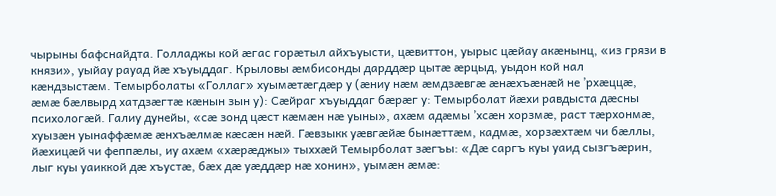чырыны бафснайдта. Голладжы кой æгас горæтыл айхъуысти, цæвиттон, уырыс цæйау акæнынц, «из грязи в князи», уыйау рауад йæ хъуыддаг. Крыловы æмбисонды дарддæр цытæ æрцыд, уыдон кой нал кæндзыстæм. Темырболаты «Голлаг» хуымæтæгдæр у (æниу нæм æмдзæвгæ æнæхъæнæй не ’рхæццæ, æмæ бæлвырд хатдзæгтæ кæнын зын у): Сæйраг хъуыддаг бæрæг у: Темырболат йæхи равдыста дæсны психологæй. Галиу дунейы, «сæ зонд цæст кæмæн нæ уыны», ахæм адæмы ’хсæн хорзмæ, раст тæрхонмæ, хуызæн уынаффæмæ æнхъæлмæ кæсæн нæй. Гæвзыкк уæвгæйæ бынæттæм, кадмæ, хорзæхтæм чи бæллы, йæхицæй чи феппæлы, иу ахæм «хæрæджы» тыххæй Темырболат зæгъы: «Дæ саргъ куы уаид сызгъæрин, лыг куы уаиккой дæ хъустæ, бæх дæ уæддæр нæ хонин», уымæн æмæ: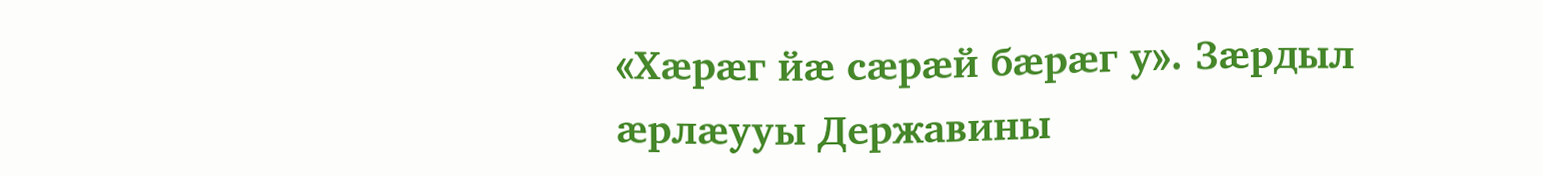«Хæрæг йæ сæрæй бæрæг у». Зæрдыл æрлæууы Державины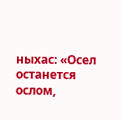ныхас: «Осел останется ослом,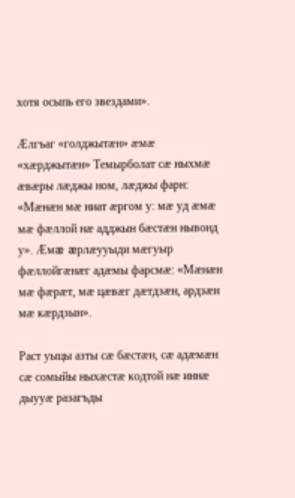хотя осыпь его звездами».

Æлгъаг «голджытæн» æмæ «хæрджытæн» Темырболат сæ ныхмæ æвæры лæджы ном, лæджы фарн: «Мæнæн мæ ниат æргом у: мæ уд æмæ мæ фæллой нæ адджын бæстæн нывонд у». Æмæ æрлæууыди мæгуыр фæллойгæнæг адæмы фарсмæ: «Мæнæн мæ фæрæт, мæ цæвæг дæтдзæн, ардзæн мæ кæрдзын».

Раст уыцы азты сæ бæстæн, сæ адæмæн сæ сомыйы ныхæстæ кодтой нæ иннæ дыууæ разагъды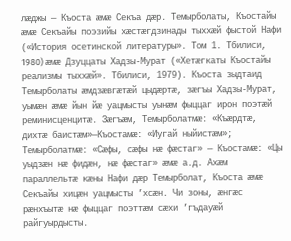лæджы — Къоста æмæ Секъа дæр. Темырболаты, Къостайы æмæ Секъайы поэзийы хæстæгдзинады тыххæй фыстой Нафи («История осетинской литературы». Том 1. Тбилиси, 1980) æмæ Дзуццаты Хадзы-Мурат («Хетæгкаты Къостайы реализмы тыххæй». Тбилиси, 1979). Къоста зыдтаид Темырболаты æмдзæвгæтæй цыдæртæ, зæгъы Хадзы-Мурат, уымæн æмæ йын йæ уацмысты уынæм фыццаг ирон поэтæй реминисценцитæ. Зæгъæм, Темырболатмæ: «Къæрдтæ, дихтæ баистæм»—Къостамæ: «Иугай ныйистæм»; Темырболатмæ: «Сæфы, сæфы нæ фæстаг» — Къостамæ: «Цы уыдзæн нæ фидæн, нæ фæстаг» æмæ а.д. Ахæм параллельтæ кæны Нафи дæр Темырболат, Къоста æмæ Секъайы хицæн уацмысты ’хсæн. Чи зоны, æнгæс рæнхъытæ нæ фыццаг поэттæм сæхи ’гъдауæй райгуырдысты.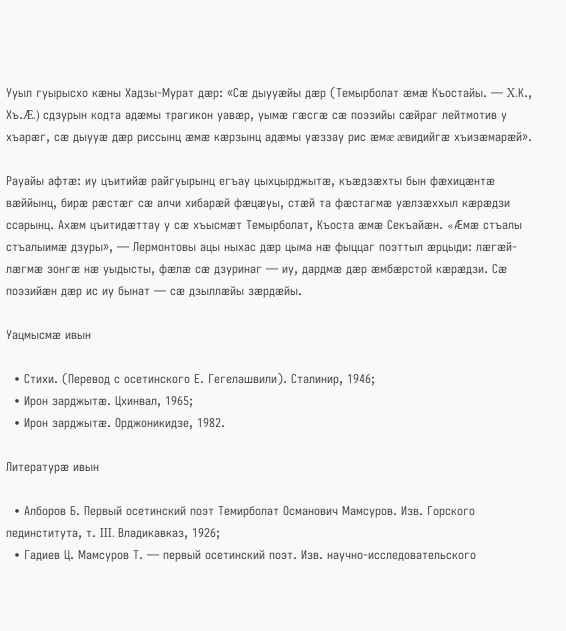Ууыл гуырысхо кæны Хадзы-Мурат дæр: «Сæ дыууæйы дæр (Темырболат æмæ Къостайы. — X.К., Хъ.Æ.) сдзурын кодта адæмы трагикон уавæр, уымæ гæсгæ сæ поэзийы сæйраг лейтмотив у хъарæг, сæ дыууæ дæр риссынц æмæ кæрзынц адæмы уæззау рис æмæ æвидийгæ хъизæмарæй».

Рауайы афтæ: иу цъитийæ райгуырынц егъау цыхцырджытæ, къæдзæхты бын фæхицæнтæ вæййынц, бирæ рæстæг сæ алчи хибарæй фæцæуы, стæй та фæстагмæ уæлзæххыл кæрæдзи ссарынц. Ахæм цъитидæттау у сæ хъысмæт Темырболат, Къоста æмæ Секъайæн. «Æмæ стъалы стъалыимæ дзуры», — Лермонтовы ацы ныхас дæр цыма нæ фыццаг поэттыл æрцыди: лæгæй-лæгмæ зонгæ нæ уыдысты, фæлæ сæ дзуринаг — иу, дардмæ дæр æмбæрстой кæрæдзи. Сæ поэзийæн дæр ис иу бынат — сæ дзыллæйы зæрдæйы.

Уацмысмæ ивын

  • Стихи. (Перевод с осетинского Е. Гегелашвили). Сталинир, 1946;
  • Ирон зарджытæ. Цхинвал, 1965;
  • Ирон зарджытæ. Орджоникидзе, 1982.

Литературæ ивын

  • Алборов Б. Первый осетинский поэт Темирболат Османович Мамсуров. Изв. Горского пединститута, т. III. Владикавказ, 1926;
  • Гадиев Ц. Мамсуров Т. — первый осетинский поэт. Изв. научно-исследовательского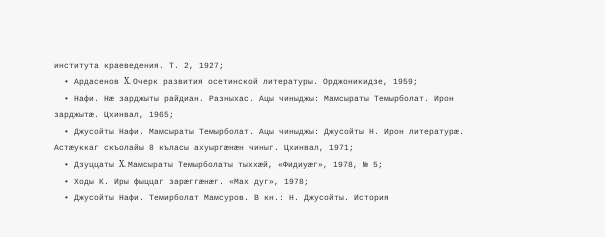института краеведения. Т. 2, 1927;
  • Ардасенов X. Очерк развития осетинской литературы. Орджоникидзе, 1959;
  • Нафи. Нæ зарджыты райдиан. Разныхас. Ацы чиныджы: Мамсыраты Темырболат. Ирон зарджытæ. Цхинвал, 1965;
  • Джусойты Нафи. Мамсыраты Темырболат. Ацы чиныджы: Джусойты Н. Ирон литературæ. Астæуккаг скъолайы 8 къласы ахуыргæнæн чиныг. Цхинвал, 1971;
  • Дзуццаты X. Мамсыраты Темырболаты тыххæй, «Фидиуæг», 1978, № 5;
  • Ходы К. Иры фыццаг зарæггæнæг. «Мах дуг», 1978;
  • Джусойты Нафи. Темирболат Мамсуров. В кн.: Н. Джусойты. История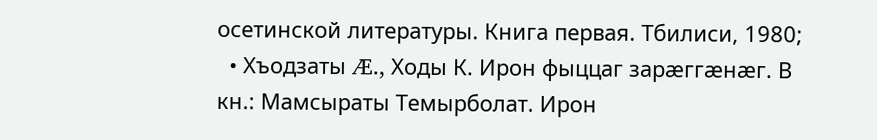осетинской литературы. Книга первая. Тбилиси, 1980;
  • Хъодзаты Æ., Ходы К. Ирон фыццаг зарæггæнæг. В кн.: Мамсыраты Темырболат. Ирон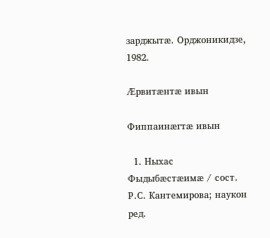зарджытæ. Орджоникидзе, 1982.

Æрвитæнтæ ивын

Фиппаинæгтæ ивын

  1. Ныхас Фыдыбæстæимæ / сост. Р.С. Кантемирова; наукон ред.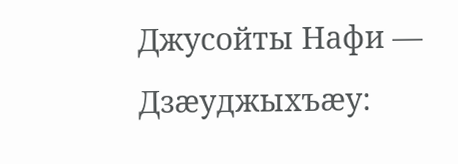Джусойты Нафи — Дзæуджыхъæу: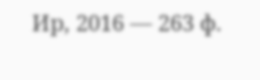Ир, 2016 — 263 ф.